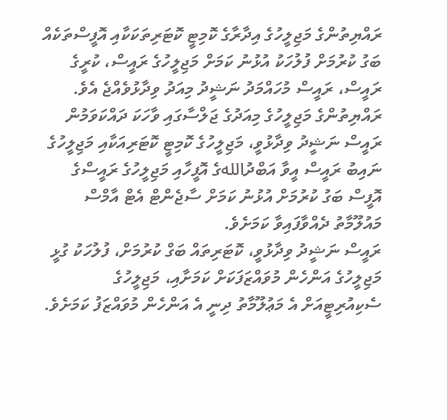ރައްޔިތުންގެ މަޖިލީހުގެ އިދާރާގެ ކޮމިޓީ ކޮޓަރިތަކަކާއި އޮފީސްތަކެއް ބަގު ކުރުމަށް ފުލުހަކު އުޅުނު ކަމަށް މަޖިލީހުގެ ރައީސް، ކުރީގެ ރައީސް، ރައީސް މުހައްމަދު ނަޝީދު މިއަދު ވިދާޅުވެއްޖެ އެވެ.
ރައްޔިތުންގެ މަޖިލީހުގެ މިއަދުގެ ޖަލްސާގައި ވާހަކަ ދައްކަވަމުން ރައީސް ނަޝީދު ވިދާޅުވީ، މަޖިލީހުގެ ކޮމިޓީ ކޮޓަރިއަކާއި މަޖިލީހުގެ ނައިބު ރައީސް އީވާ އަބްދުاللهގެ އޮފީހާއި މަޖިލީހުގެ ރައީސްގެ އޮފީސް ބަގު ކުރުމަށް އުޅުނު ކަމަށް ސާޖެންޓް އެޓް އާމްސް މައުލޫމާތު ދެއްވާފައިވާ ކަމަށެވެ.
ރައީސް ނަޝީދު ވިދާޅުވީ، ކޮޓަރިތައް ބަގް ކުރުމަށް، ފުލުހަކު ގުޅީ މަޖިލީހުގެ އަންހެން މުވައްޒަފަކަށް ކަމަށާއި، މަޖިލީހުގެ ސެކިއުރިޓީއަށް އެ މަޢުލޫމާތު ދިނީ އެ އަންހެން މުވައްޒަފު ކަމަށެވެ.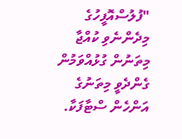"ފުލުސްއޮފީހުގެ މިދެންނެވި ކުއްޖާ މިތަނުން ގުޅުއްވަމުން ގެންދެވީ މިތަނުގެ އަންހެން ސްޓާފަކާ.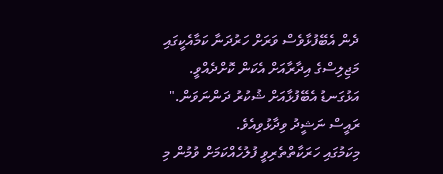ދެން އެބޭފުޅާވެސް ވަރަށް ހަރުދަނާ ކަމާއެކީގައި މަޖިލިސްގެ އިދާރާއަށް އެކަން ކޮށްދެއްވީ. އަޅުގަނޑު އެބޭފުޅާއަށް ޝުކުރު ދަންނަވަން." ރައީސް ނަޝީދު ވިދާޅުވިއެވެ.
މިކަމުގައި ހަރަކާތްތެރިވީ ފުލުހެއްކަމަށް ވުމުން މި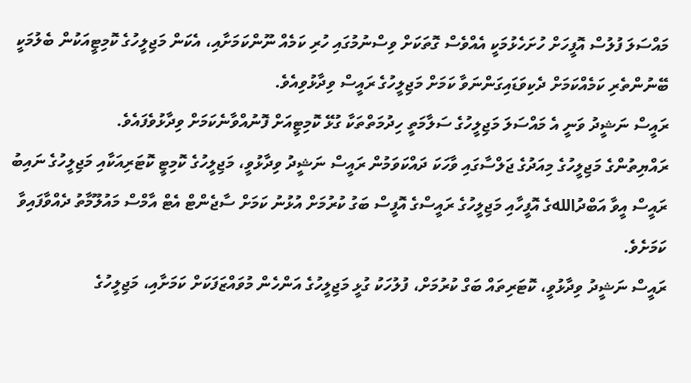މައްސަލަ ފުލުސް އޮފީހަށް ހުށަހެޅުމަކީ އެއްވެސް ގޮތަކަށް ވިސްނުމުގައި ހުރި ކަމެއް ނޫންކަމަށާއި، އެކަން މަޖިލީހުގެ ކޮމިޓީއަކުން ބެލުމަކީ ބޭނުންތެރި ކަމެއްކަމަށް ދެކިވަޑައިގަންނަވާ ކަމަށް މަޖިލީހުގެ ރައީސް ވިދާޅުވިއެވެ.
ރައީސް ނަޝީދު ވަނީ އެ މައްސަލަ މަޖިލީހުގެ ސަލާމަތީ ހިދުމަތްތަކާ ގުޅޭ ކޮމިޓީއަށް ފޮނުއްވާނެކަމަށް ވިދާޅުވެފައެވެ.
ރައްޔިތުންގެ މަޖިލީހުގެ މިއަދުގެ ޖަލްސާގައި ވާހަކަ ދައްކަވަމުން ރައީސް ނަޝީދު ވިދާޅުވީ، މަޖިލީހުގެ ކޮމިޓީ ކޮޓަރިއަކާއި މަޖިލީހުގެ ނައިބު ރައީސް އީވާ އަބްދުاللهގެ އޮފީހާއި މަޖިލީހުގެ ރައީސްގެ އޮފީސް ބަގު ކުރުމަށް އުޅުނު ކަމަށް ސާޖެންޓް އެޓް އާމްސް މައުލޫމާތު ދެއްވާފައިވާ ކަމަށެވެ.
ރައީސް ނަޝީދު ވިދާޅުވީ، ކޮޓަރިތައް ބަގް ކުރުމަށް، ފުލުހަކު ގުޅީ މަޖިލީހުގެ އަންހެން މުވައްޒަފަކަށް ކަމަށާއި، މަޖިލީހުގެ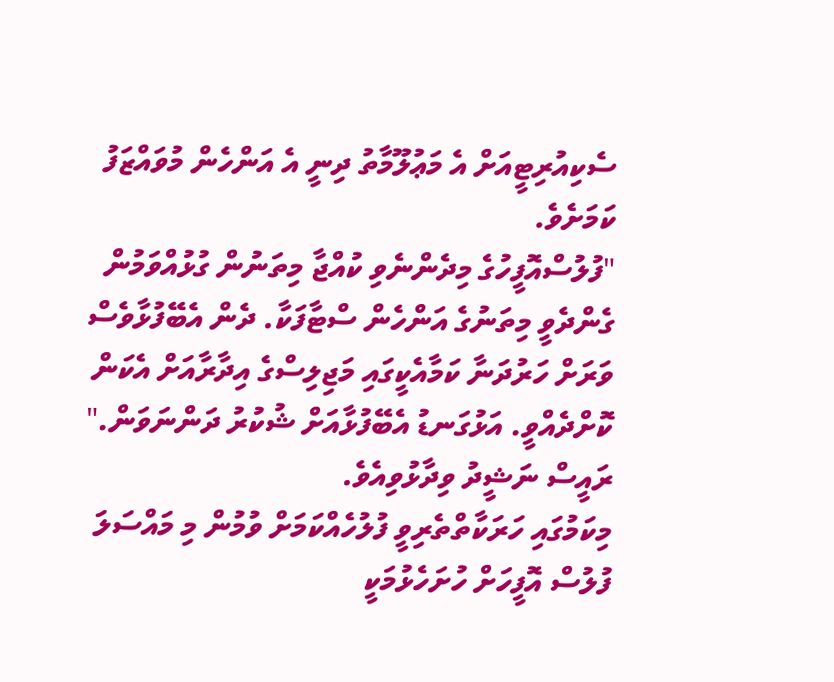ސެކިއުރިޓީއަށް އެ މަޢުލޫމާތު ދިނީ އެ އަންހެން މުވައްޒަފު ކަމަށެވެ.
"ފުލުސްއޮފީހުގެ މިދެންނެވި ކުއްޖާ މިތަނުން ގުޅުއްވަމުން ގެންދެވީ މިތަނުގެ އަންހެން ސްޓާފަކާ. ދެން އެބޭފުޅާވެސް ވަރަށް ހަރުދަނާ ކަމާއެކީގައި މަޖިލިސްގެ އިދާރާއަށް އެކަން ކޮށްދެއްވީ. އަޅުގަނޑު އެބޭފުޅާއަށް ޝުކުރު ދަންނަވަން." ރައީސް ނަޝީދު ވިދާޅުވިއެވެ.
މިކަމުގައި ހަރަކާތްތެރިވީ ފުލުހެއްކަމަށް ވުމުން މި މައްސަލަ ފުލުސް އޮފީހަށް ހުށަހެޅުމަކީ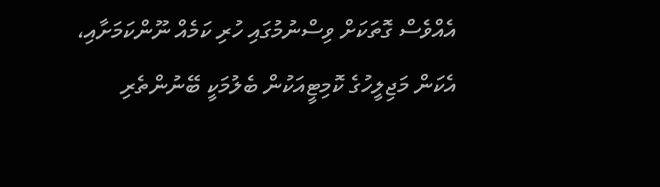އެއްވެސް ގޮތަކަށް ވިސްނުމުގައި ހުރި ކަމެއް ނޫންކަމަށާއި، އެކަން މަޖިލީހުގެ ކޮމިޓީއަކުން ބެލުމަކީ ބޭނުންތެރި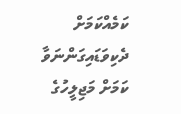ކަމެއްކަމަށް ދެކިވަޑައިގަންނަވާ ކަމަށް މަޖިލީހުގެ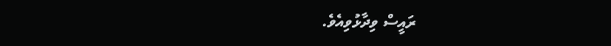ރައީސް ވިދާޅުވިއެވެ.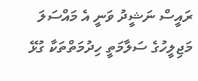ރައީސް ނަޝީދު ވަނީ އެ މައްސަލަ މަޖިލީހުގެ ސަލާމަތީ ހިދުމަތްތަކާ ގުޅޭ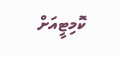ކޮމިޓީއަށް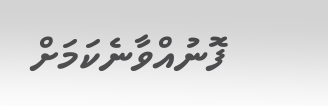ފޮނުއްވާނެކަމަށް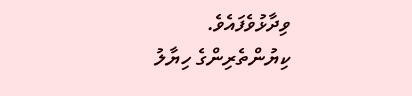ވިދާޅުވެފައެވެ.
ކިޔުންތެރިންގެ ހިޔާލު